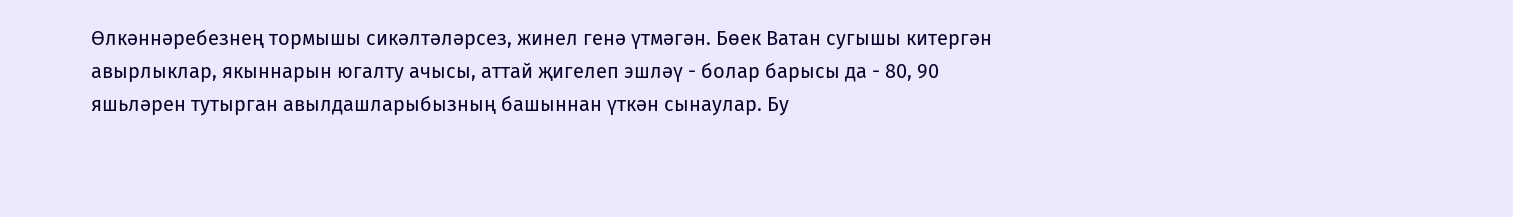Өлкәннәребезнең тормышы сикәлтәләрсез, жинел генә үтмәгән. Бөек Ватан сугышы китергән авырлыклар, якыннарын югалту ачысы, аттай җигелеп эшләү - болар барысы да - 80, 90 яшьләрен тутырган авылдашларыбызның башыннан үткән сынаулар. Бу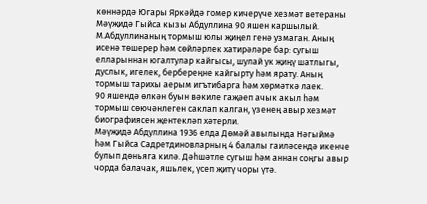көннәрдә Югары Яркәйдә гомер кичерүче хезмәт ветераны Мәүҗидә Гыйса кызы Абдуллина 90 яшен каршылый.
М.Абдуллинаның тормыш юлы җиңел генә узмаган. Аның исенә төшерер һәм сөйләрлек хатирәләре бар: сугыш елларыннан югалтулар кайгысы, шулай ук җиңү шатлыгы, дуслык, игелек, бербереңне кайгырту һәм ярату. Аның тормыш тарихы аерым игътибарга һәм хөрмәткә лаек.
90 яшендә өлкән буын вәкиле гаҗәеп ачык акыл һәм тормыш сөючәнлеген саклап калган, үзенең авыр хезмәт биографиясен җентекләп хәтерли.
Мәүҗидә Абдуллина 1936 елда Дөмәй авылында Нәгыймә һәм Гыйса Садретдиновларның 4 балалы гаиләсендә икенче булып дөньяга килә. Дәһшәтле сугыш һәм аннан соңгы авыр чорда балачак, яшьлек, үсеп җитү чоры үтә.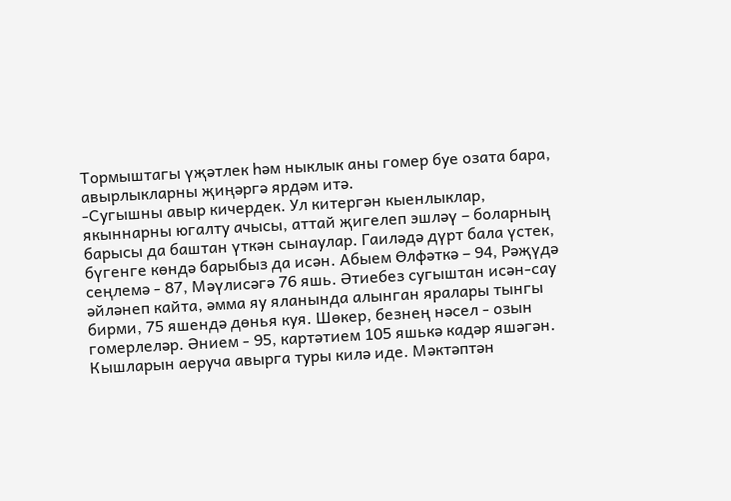Тормыштагы үҗәтлек һәм ныклык аны гомер буе озата бара, авырлыкларны җиңәргә ярдәм итә.
-Сугышны авыр кичердек. Ул китергән кыенлыклар, якыннарны югалту ачысы, аттай җигелеп эшләү – боларның барысы да баштан үткән сынаулар. Гаиләдә дүрт бала үстек, бүгенге көндә барыбыз да исән. Абыем Өлфәткә – 94, Рәҗүдә сеңлемә - 87, Мәүлисәгә 76 яшь. Әтиебез сугыштан исән-сау әйләнеп кайта, әмма яу яланында алынган яралары тынгы бирми, 75 яшендә дөнья куя. Шөкер, безнең нәсел - озын гомерлеләр. Әнием - 95, картәтием 105 яшькә кадәр яшәгән. Кышларын аеруча авырга туры килә иде. Мәктәптән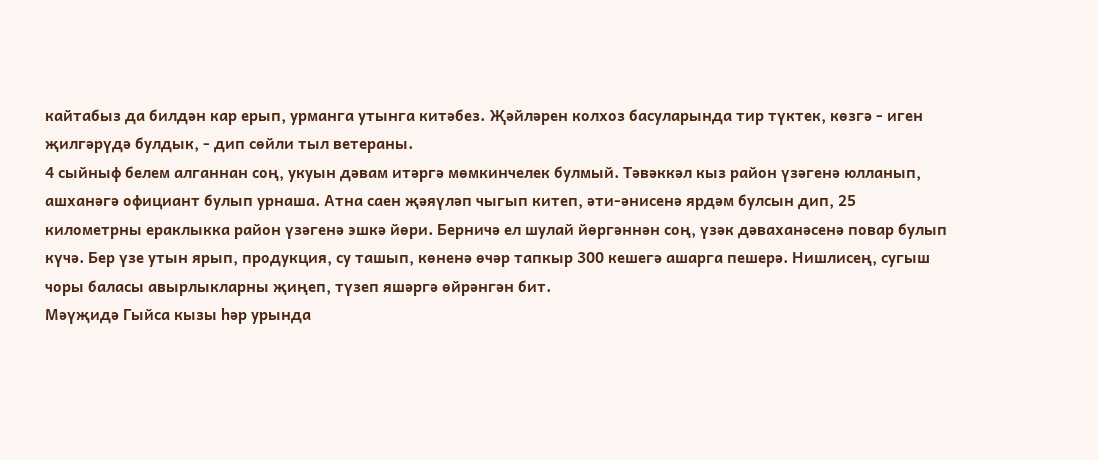кайтабыз да билдән кар ерып, урманга утынга китәбез. Җәйләрен колхоз басуларында тир түктек, көзгә - иген җилгәрүдә булдык, - дип сөйли тыл ветераны.
4 сыйныф белем алганнан соң, укуын дәвам итәргә мөмкинчелек булмый. Тәвәккәл кыз район үзәгенә юлланып, ашханәгә официант булып урнаша. Атна саен җәяүләп чыгып китеп, әти-әнисенә ярдәм булсын дип, 25 километрны ераклыкка район үзәгенә эшкә йөри. Берничә ел шулай йөргәннән соң, үзәк дәваханәсенә повар булып күчә. Бер үзе утын ярып, продукция, су ташып, көненә өчәр тапкыр 300 кешегә ашарга пешерә. Нишлисең, сугыш чоры баласы авырлыкларны җиңеп, түзеп яшәргә өйрәнгән бит.
Мәүҗидә Гыйса кызы һәр урында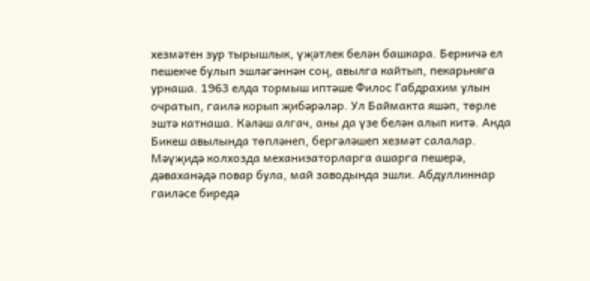хезмәтен зур тырышлык, үҗәтлек белән башкара. Берничә ел пешекче булып эшләгәннән соң, авылга кайтып, пекарьняга урнаша. 1963 елда тормыш иптәше Филос Габдрахим улын очратып, гаилә корып җибәрәләр. Ул Баймакта яшәп, төрле эштә катнаша. Кәләш алгач, аны да үзе белән алып китә. Анда Бикеш авылында төпләнеп, бергәләшеп хезмәт салалар. Мәүҗидә колхозда механизаторларга ашарга пешерә, дәваханәдә повар була, май заводында эшли. Абдуллиннар гаиләсе биредә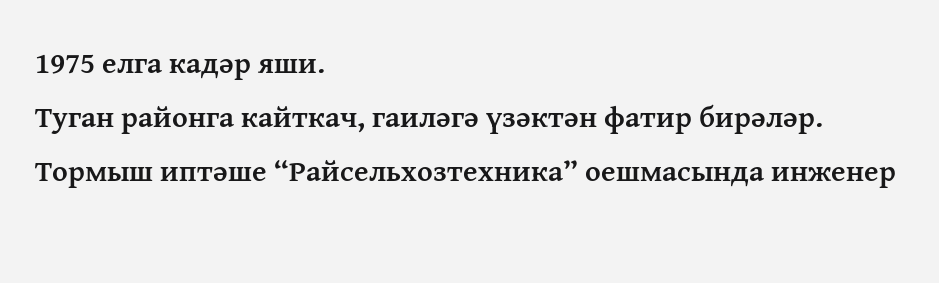1975 елга кадәр яши.
Туган районга кайткач, гаиләгә үзәктән фатир бирәләр. Тормыш иптәше “Райсельхозтехника” оешмасында инженер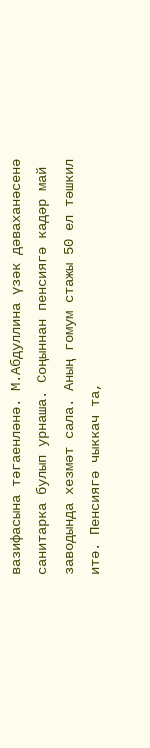вазифасына тәгаенләнә. М.Абдуллина үзәк дәваханәсенә санитарка булып урнаша. Соңыннан пенсиягә кадәр май заводында хезмәт сала. Аның гомум стажы 50 ел тәшкил итә. Пенсиягә чыккач та,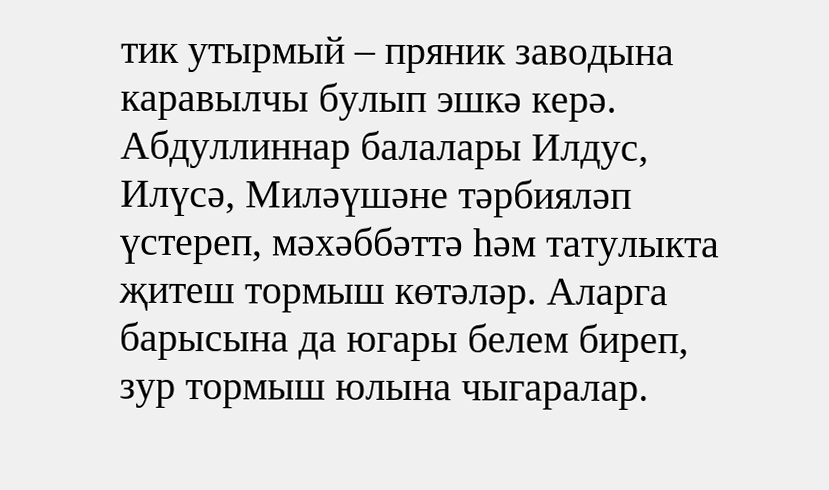тик утырмый – пряник заводына каравылчы булып эшкә керә.
Абдуллиннар балалары Илдус, Илүсә, Миләүшәне тәрбияләп үстереп, мәхәббәттә һәм татулыкта җитеш тормыш көтәләр. Аларга барысына да югары белем биреп, зур тормыш юлына чыгаралар.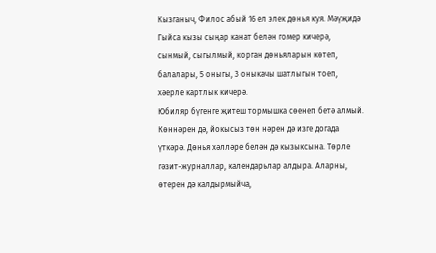Кызганыч, Филос абый 16 ел элек дөнья куя. Мәүҗидә Гыйса кызы сыңар канат белән гомер кичерә, сынмый, сыгылмый, корган дөньяларын көтеп, балалары, 5 оныгы, 3 оныкачы шатлыгын тоеп, хәерле картлык кичерә.
Юбиляр бүгенге җитеш тормышка сөенеп бетә алмый. Көннәрен дә, йокысыз төн нәрен дә изге догада үткәрә. Дөнья хәлләре белән дә кызыксына. Төрле гәзит-журналлар, календарьлар алдыра. Аларны, өтерен дә калдырмыйча,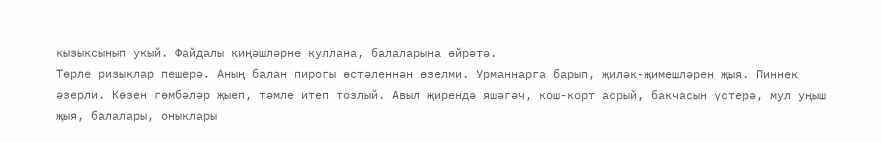кызыксынып укый. Файдалы киңәшләрне куллана, балаларына өйрәтә.
Төрле ризыклар пешерә. Аның балан пирогы өстәленнән өзелми. Урманнарга барып, җиләк-җимешләрен җыя. Пиннек әзерли. Көзен гөмбәләр җыеп, тәмле итеп тозлый. Авыл җирендә яшәгәч, кош-корт асрый, бакчасын үстерә, мул уңыш җыя, балалары, оныклары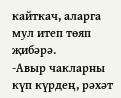кайткач, аларга мул итеп төяп җибәрә.
-Авыр чакларны күп күрдең, рәхәт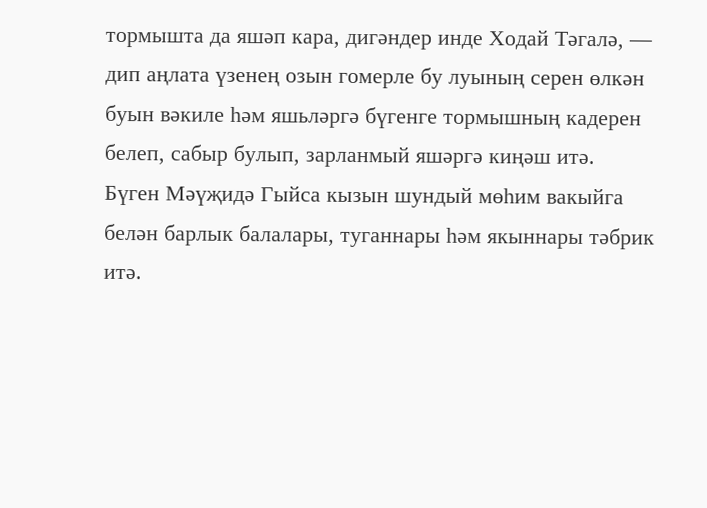тормышта да яшәп кара, дигәндер инде Ходай Тәгалә, — дип аңлата үзенең озын гомерле бу луының серен өлкән буын вәкиле һәм яшьләргә бүгенге тормышның кадерен белеп, сабыр булып, зарланмый яшәргә киңәш итә.
Бүген Мәүҗидә Гыйса кызын шундый мөһим вакыйга белән барлык балалары, туганнары һәм якыннары тәбрик итә.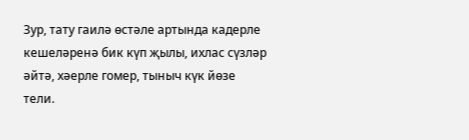Зур, тату гаилә өстәле артында кадерле кешеләренә бик күп җылы, ихлас сүзләр әйтә, хәерле гомер, тыныч күк йөзе тели.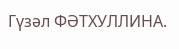Гүзәл ФӘТХУЛЛИНА.